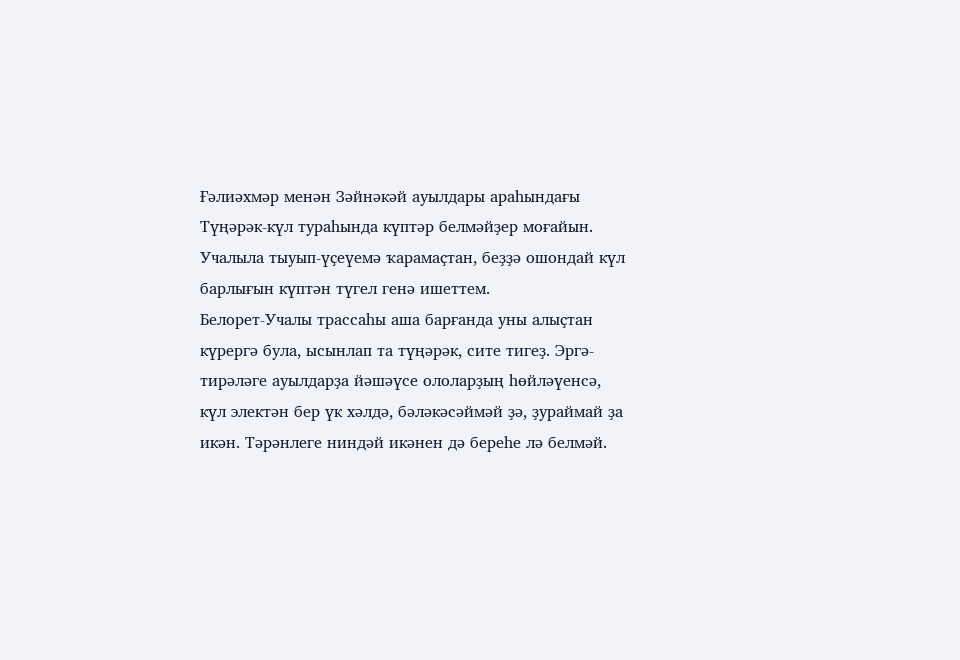Ғәлиәхмәр менән Зәйнәкәй ауылдары араһындағы Түңәрәк-күл тураһында күптәр белмәйҙер моғайын. Учалыла тыуып-үҫеүемә ҡарамаҫтан, беҙҙә ошондай күл барлығын күптән түгел генә ишеттем.
Белорет-Учалы трассаһы аша барғанда уны алыҫтан күрергә була, ысынлап та түңәрәк, сите тигеҙ. Эргә-тирәләге ауылдарҙа йәшәүсе ололарҙың һөйләүенсә, күл электән бер үк хәлдә, бәләкәсәймәй ҙә, ҙураймай ҙа икән. Тәрәнлеге ниндәй икәнен дә береһе лә белмәй.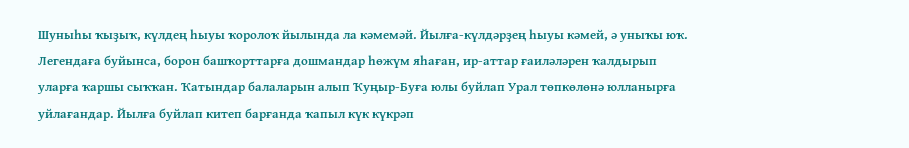Шуныһы ҡыҙыҡ, күлдең һыуы ҡоролоҡ йылында ла кәмемәй. Йылға-күлдәрҙең һыуы кәмей, ә уныҡы юҡ.
Легендаға буйынса, борон башҡорттарға дошмандар һөжүм яһаған, ир-аттар ғаиләләрен ҡалдырып уларға ҡаршы сыҡҡан. Ҡатындар балаларын алып Ҡуңыр-Буға юлы буйлап Урал төпкөлөнә юлланырға уйлағандар. Йылға буйлап китеп барғанда ҡапыл күк күкрәп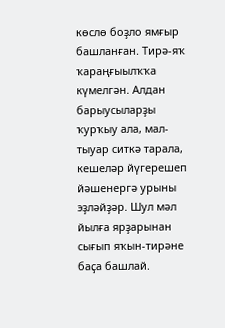көслө боҙло ямғыр башланған. Тирә-яҡ ҡараңғыылҡҡа күмелгән. Алдан барыусыларҙы ҡурҡыу ала, мал-тыуар ситкә тарала, кешеләр йүгерешеп йәшенергә урыны эҙләйҙәр. Шул мәл йылға ярҙарынан сығып яҡын-тирәне баҫа башлай.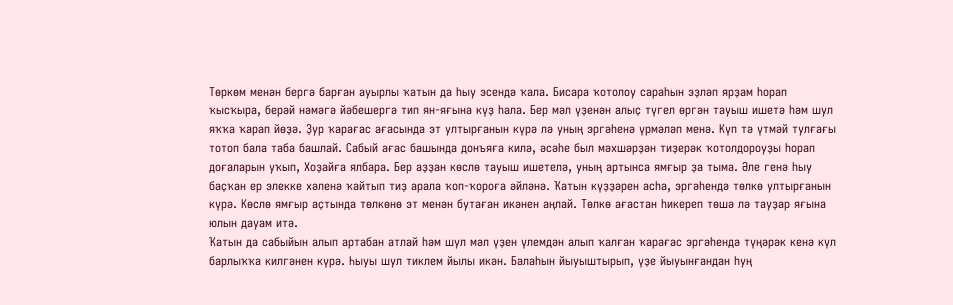Төркөм менән бергә барған ауырлы ҡатын да һыу эсендә ҡала. Бисара ҡотолоу сараһын эҙләп ярҙам һорап ҡысҡыра, берәй нәмәгә йәбешергә тип ян-яғына күҙ һала. Бер мәл үҙенән алыҫ түгел өргән тауыш ишетә һәм шул яҡҡа ҡарап йөҙә. Ҙур ҡарағас ағасында эт ултырғанын күрә лә уның эргәһенә үрмәләп менә. Күп тә үтмәй тулғағы тотоп бала таба башлай. Сабый ағас башында донъяға килә, әсәһе был мәхшәрҙән тиҙерәк ҡотолдороуҙы һорап доғаларын уҡып, Хоҙайға ялбара. Бер аҙҙан көслө тауыш ишетелә, уның артынса ямғыр ҙа тыма. Әле генә һыу баҫҡан ер элекке хәленә ҡайтып тиҙ арала ҡоп-ҡороға әйләнә. Ҡатын күҙҙәрен асһа, эргәһендә төлкө ултырғанын күрә. Көслө ямғыр аҫтында төлкөнө эт менән бутаған икәнен аңлай. Төлкө ағастан һикереп төшә лә тауҙар яғына юлын дауам итә.
Ҡатын да сабыйын алып артабан атлай һәм шул мәл үҙен үлемдән алып ҡалған ҡарағас эргәһендә түңәрәк кенә күл барлыҡҡа килгәнен күрә. Һыуы шул тиклем йылы икән. Балаһын йыуыштырып, үҙе йыуынғандан һуң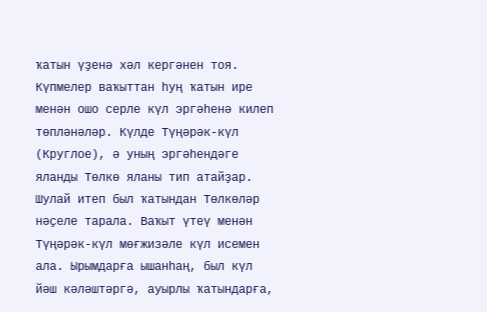ҡатын үҙенә хәл кергәнен тоя.
Күпмелер ваҡыттан һуң ҡатын ире менән ошо серле күл эргәһенә килеп төпләнәләр. Күлде Түңәрәк-күл (Круглое), ә уның эргәһендәге яланды Төлкө яланы тип атайҙар. Шулай итеп был ҡатындан Төлкөләр нәҫеле тарала. Ваҡыт үтеү менән Түңәрәк-күл мөғжизәле күл исемен ала. Ырымдарға ышанһаң, был күл йәш кәләштәргә, ауырлы ҡатындарға,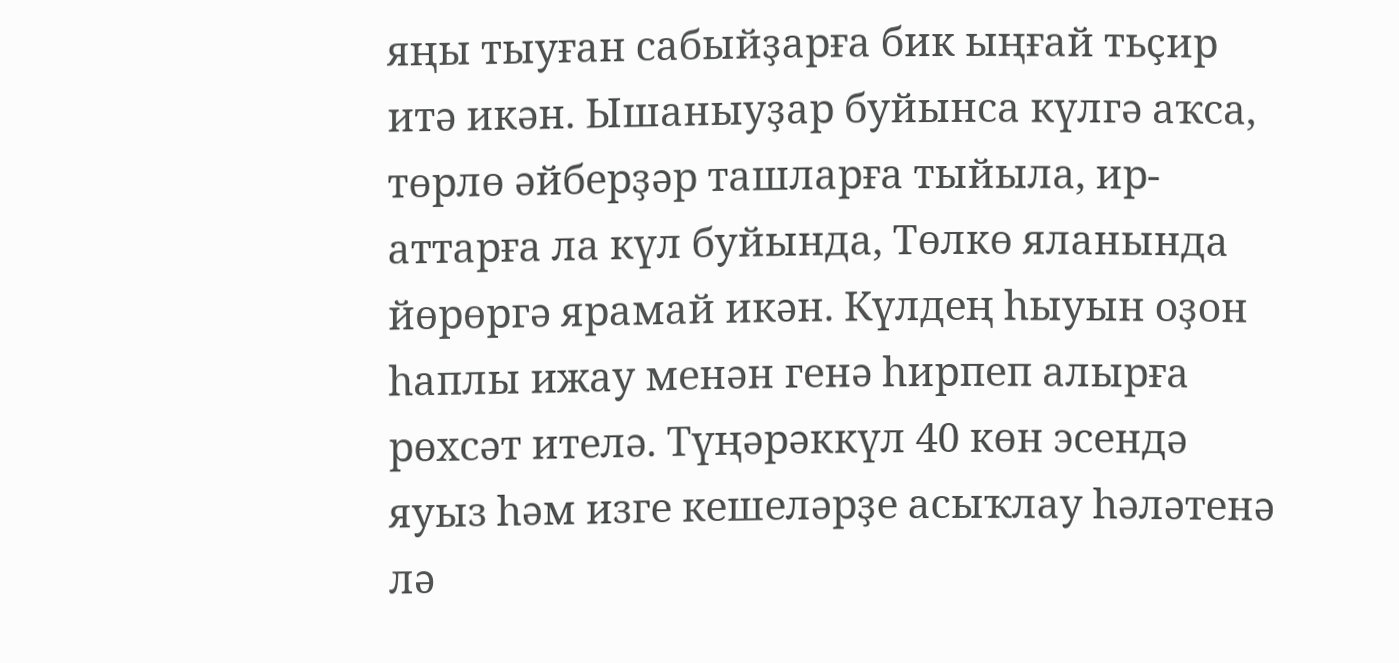яңы тыуған сабыйҙарға бик ыңғай тьҫир итә икән. Ышаныуҙар буйынса күлгә аҡса, төрлө әйберҙәр ташларға тыйыла, ир-аттарға ла күл буйында, Төлкө яланында йөрөргә ярамай икән. Күлдең һыуын оҙон һаплы ижау менән генә һирпеп алырға рөхсәт ителә. Түңәрәккүл 40 көн эсендә яуыз һәм изге кешеләрҙе асыҡлау һәләтенә лә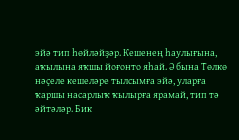эйә тип һөйләйҙәр. Кешенең һаулығына, аҡылына яҡшы йоғонто яһай. Ә бына Төлкө нәҫеле кешеләре тылсымға эйә, уларға ҡаршы насарлыҡ ҡылырға ярамай, тип тә әйтәләр. Бик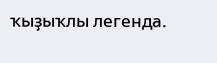ҡыҙыҡлы легенда.